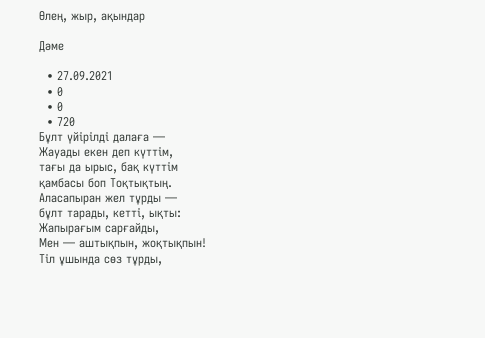Өлең, жыр, ақындар

Дәме

  • 27.09.2021
  • 0
  • 0
  • 720
Бұлт үйірілді далаға —
Жауады екен деп күттім,
тағы да ырыс, бақ күттім
қамбасы боп Тоқтықтың.
Аласапыран жел тұрды —
бұлт тарады, кетті, ықты:
Жапырағым сарғайды,
Мен — аштықпын, жоқтықпын!
Тіл ұшында сөз тұрды,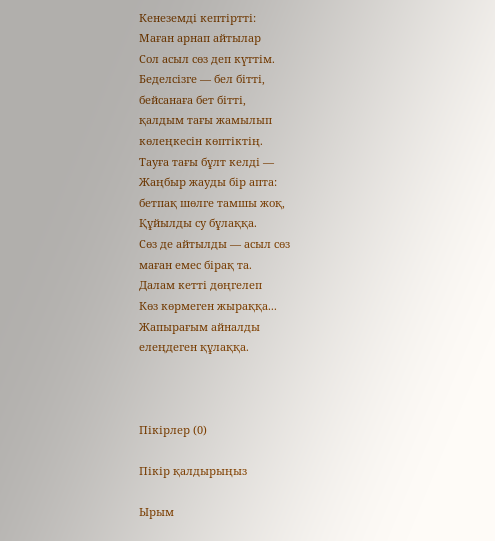Кенеземді кептіртті:
Маған арнап айтылар
Сол асыл сөз деп күттім.
Беделсізге — бел бітті,
бейсанаға бет бітті,
қалдым тағы жамылып
көлеңкесін көптіктің.
Тауға тағы бұлт келді —
Жаңбыр жауды бір апта:
бетпақ шөлге тамшы жоқ,
Құйылды су бұлаққа.
Сөз де айтылды — асыл сөз
маған емес бірақ та.
Далам кетті дөңгелеп
Көз көрмеген жыраққа...
Жапырағым айналды
елеңдеген құлаққа.



Пікірлер (0)

Пікір қалдырыңыз

Ырым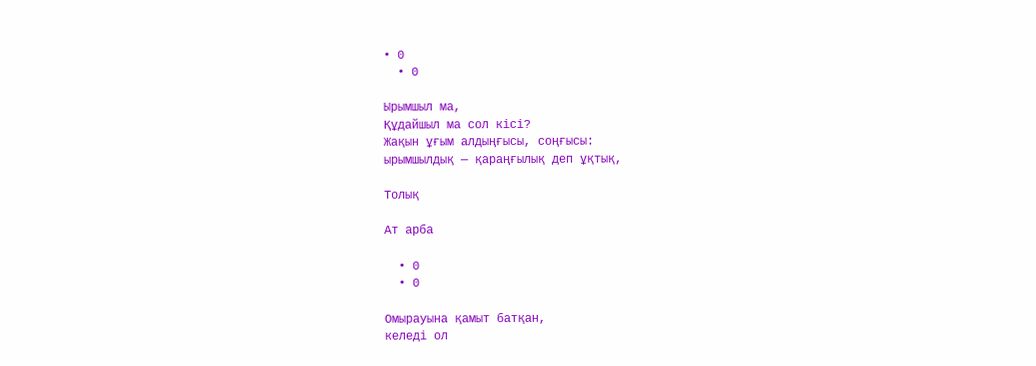• 0
  • 0

Ырымшыл ма,
Құдайшыл ма сол кісі?
Жақын ұғым алдыңғысы, соңғысы:
ырымшылдық — қараңғылық деп ұқтық,

Толық

Ат арба

  • 0
  • 0

Омырауына қамыт батқан,
келеді ол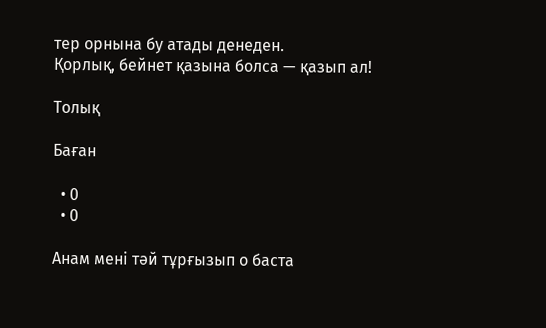тер орнына бу атады денеден.
Қорлық, бейнет қазына болса — қазып ал!

Толық

Баған

  • 0
  • 0

Анам мені тәй тұрғызып о баста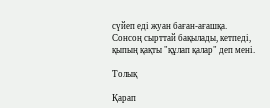сүйеп еді жуан баған-ағашқа.
Сонсоң сырттай бақылады, кетпеді,
қыпың қақты "құлап қалар" деп мені.

Толық

Қарап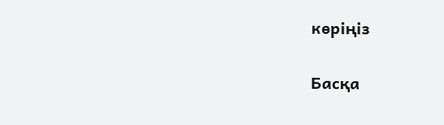көріңіз

Басқа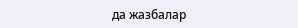да жазбалар